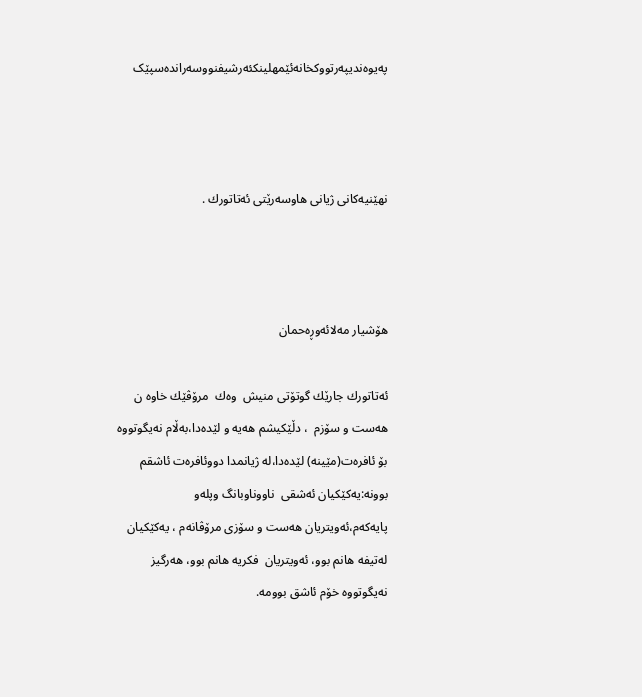په‌یوه‌ندیپه‌رتووکخانه‌ئێمهلینکئه‌رشیفنووسه‌رانده‌سپێک



نهێنیه‌كانی ژیانی هاوسه‌رێتی ئه‌تاتورك .



هۆشیار مه‌لائه‌وڕه‌حمان

ئه‌تاتورك جارێك گوتۆتی منیش  وه‌ك  مرۆڤێك خاوه ن ‌  هه‌ست و سۆزم  ، دڵێكیشم هه‌یه‌ و لێده‌دا،به‌ڵام نه‌یگوتووه‌ بۆ ئافره‌ت(مێینه‌) لێده‌دا،له‌ ژیانمدا دووئافره‌ت ئاشقم بوونه‌:یه‌كێكیان ئه‌شقی  ناووناوبانگ وپله‌و پایه‌كه‌م،ئه‌ویتریان هه‌ست و سۆزی مرۆڤانه‌م ، یه‌كێكیان  له‌تیفه‌ هانم بوو، ئه‌ویتریان  فكریه‌ هانم بوو، هه‌رگیز نه‌یگوتووه‌ خۆم ئاشق بوومه‌.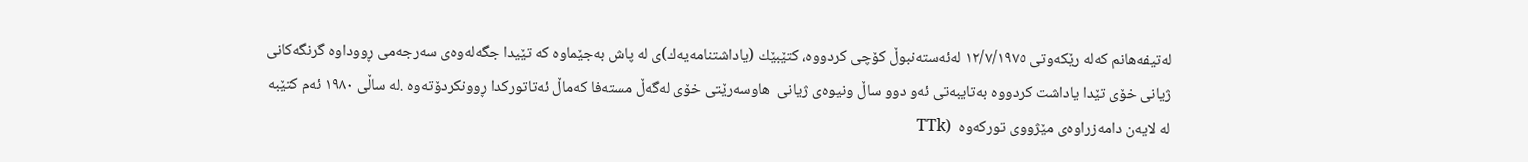له‌تیفه‌هانم كه‌له‌ رێكه‌وتی ١٢/٧/١٩٧٥ له‌ئه‌سته‌نبوڵ كۆچی كردووه‌، كتێبێك (یاداشتنامه‌یه‌ك)ی له‌ پاش به‌جێماوه‌ كه‌ تێیدا جگه‌له‌وه‌ی سه‌رجه‌می ڕووداوه‌ گرنگه‌كانی ژیانی خۆی تێدا یاداشت كردووه‌ به‌تایبه‌تی ئه‌و دوو ساڵ ونیوه‌ی ژیانی  هاوسه‌رێتی خۆی له‌گه‌ڵ مسته‌فا كه‌ماڵ ئه‌تاتوركدا ڕوونكردۆته‌وه‌ .له‌ ساڵی ١٩٨٠ ئه‌م كتێبه‌ له‌ لایه‌ن دامه‌زراوه‌ی مێژووی توركه‌وه‌  (TTk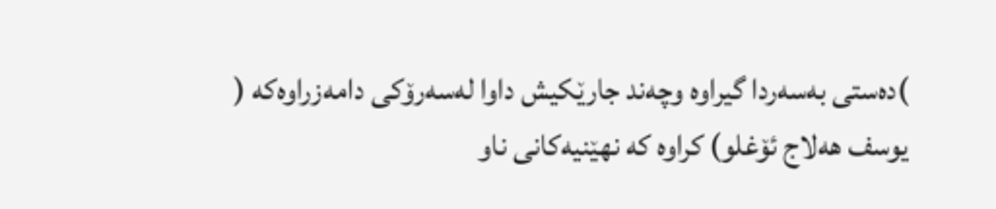)ده‌ستی به‌سه‌ردا گیراوه‌ وچه‌ند جارێكیش داوا له‌سه‌رۆكی دامه‌زراوه‌كه‌ ( یوسف هه‌لاج ئۆغلو) كراوه‌ كه‌ نهێنیه‌كانی ناو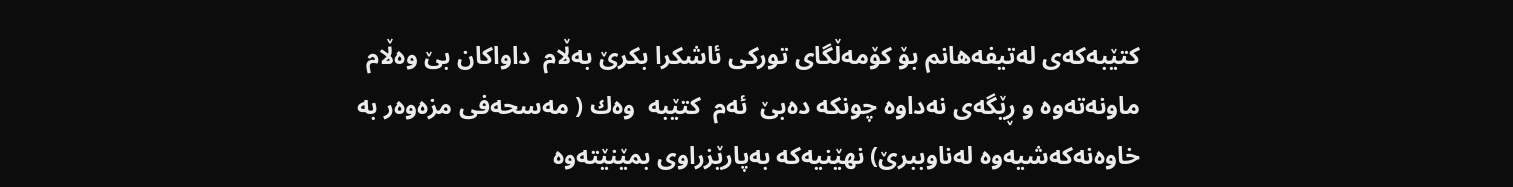كتێبه‌كه‌ی له‌تیفه‌هانم بۆ كۆمه‌ڵگای توركی ئاشكرا بكرێ به‌ڵام  داواكان بێ وه‌ڵام ماونه‌ته‌وه و‌ ڕێگه‌ی نه‌داوه‌ چونكه‌ ده‌بێ  ئه‌م  كتێبه‌  وه‌ك ( مه‌سحه‌فی مزه‌وه‌ر به‌ خاوه‌نه‌كه‌شیه‌وه‌ له‌ناوببرێ) نهێنیه‌كه‌ به‌پارێزراوی بمێنێته‌وه‌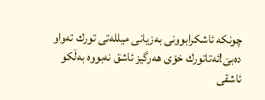چونكه‌ ئاشكرابوونی به‌زیانی میلله‌تی تورك ته‌واو ده‌بێ!ئه‌تاتورك خۆی هه‌رگیز ئاشق نه‌بووه‌ به‌ڵكو ئاشقی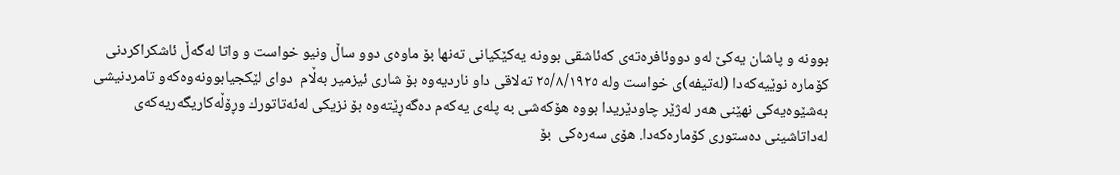بوونه‌ و پاشان یه‌كێ له‌و دووئافره‌ته‌ی كه‌ئاشقی بوونه‌ یه‌كێكیانی ته‌نها بۆ ماوه‌ی دوو ساڵ ونیو خواست و واتا له‌گه‌ڵ ئاشكراكردنی كۆماره‌ نوێیه‌كه‌دا (له‌تیفه‌)ی خواست وله‌ ٢٥/٨/١٩٢٥ ته‌لاقی داو ناردیه‌وه‌ بۆ شاری ئیزمیر به‌ڵام  دوای لێكجیابوونه‌وه‌كه‌و تامردنیشی به‌شێوه‌یه‌كی نهێنی هه‌ر له‌ژێر چاودێریدا بووه‌ هۆكه‌شی به‌ پله‌ی یه‌كه‌م ده‌گه‌ڕێته‌وه‌ بۆ نزیكی له‌ئه‌تاتورك وڕۆڵه‌كاریگه‌ریه‌كه‌ی  له‌داتاشینی ده‌ستوری كۆماره‌كه‌دا. هۆی سه‌ره‌كی  بۆ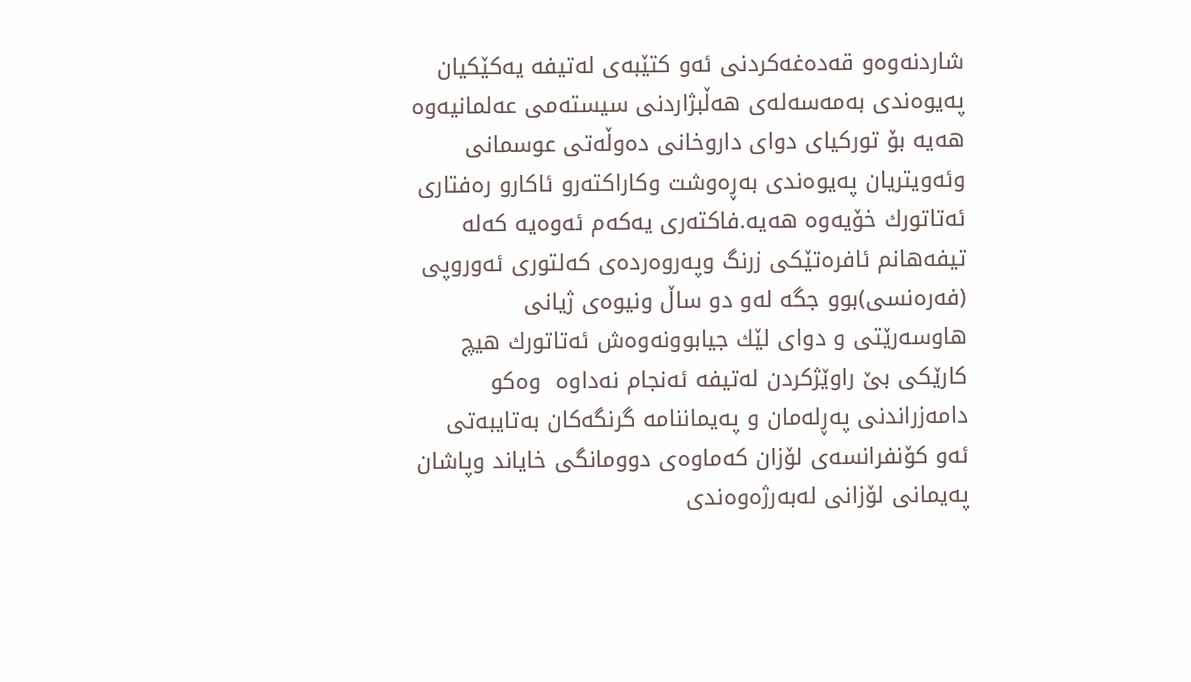شاردنه‌وه‌و قه‌ده‌غه‌كردنی ئه‌و كتێبه‌ی له‌تیفه‌ یه‌كێكیان په‌یوه‌ندی به‌مه‌سه‌له‌ی هه‌ڵبژاردنی سیسته‌می عه‌لمانیه‌وه‌ هه‌یه‌ بۆ توركیای دوای داروخانی ده‌وڵه‌تی عوسمانی وئه‌ویتریان په‌یوه‌ندی به‌ڕه‌وشت وكاراكته‌رو ئاكارو ره‌فتاری ئه‌تاتورك خۆیه‌وه‌ هه‌یه‌.فاكته‌ری یه‌كه‌م ئه‌وه‌یه‌ كه‌له‌ تیفه‌هانم ئافره‌تێكی زرنگ وپه‌روه‌رده‌ی كه‌لتوری ئه‌وروپی (فه‌ره‌نسی)بوو جگه‌ له‌و دو ساڵ ونیوه‌ی ژیانی هاوسه‌رێتی و دوای لێك جیابوونه‌وه‌ش ئه‌تاتورك هیچ    كارێكی بێ راوێژكردن له‌تیفه‌ ئه‌نجام نه‌داوه‌  وه‌كو  دامه‌زراندنی په‌ڕله‌مان و په‌یماننامه‌ گرنگه‌كان به‌تایبه‌تی ئه‌و كۆنفرانسه‌ی لۆزان كه‌ماوه‌ی دوومانگی خایاند وپاشان په‌یمانی لۆزانی له‌به‌رژه‌وه‌ندی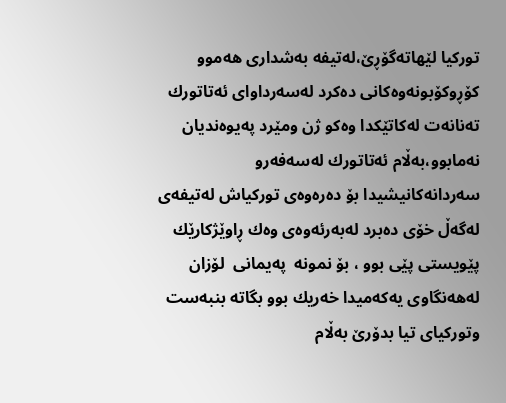توركیا لێهاته‌گۆڕێ،له‌تیفه‌ به‌شداری هه‌موو كۆڕوكۆبونه‌وه‌كانی ده‌كرد له‌سه‌رداوای ئه‌تاتورك ته‌نانه‌ت له‌كاتێكدا وه‌كو ژن ومێرد په‌یوه‌ندیان نه‌مابوو،به‌ڵام ئه‌تاتورك له‌سه‌فه‌رو سه‌ردانه‌كانیشیدا بۆ ده‌ره‌وه‌ی توركیاش له‌تیفه‌ی له‌گه‌ڵ خۆی ده‌برد له‌به‌رئه‌وه‌ی وه‌ك ڕاوێژكارێك پێویستی پێی بوو ، بۆ نمونه‌ ‌ په‌یمانی  لۆزان له‌هه‌نگاوی یه‌كه‌میدا خه‌ریك بوو بگاته‌ بنبه‌ست وتوركیای تیا بدۆرێ به‌ڵام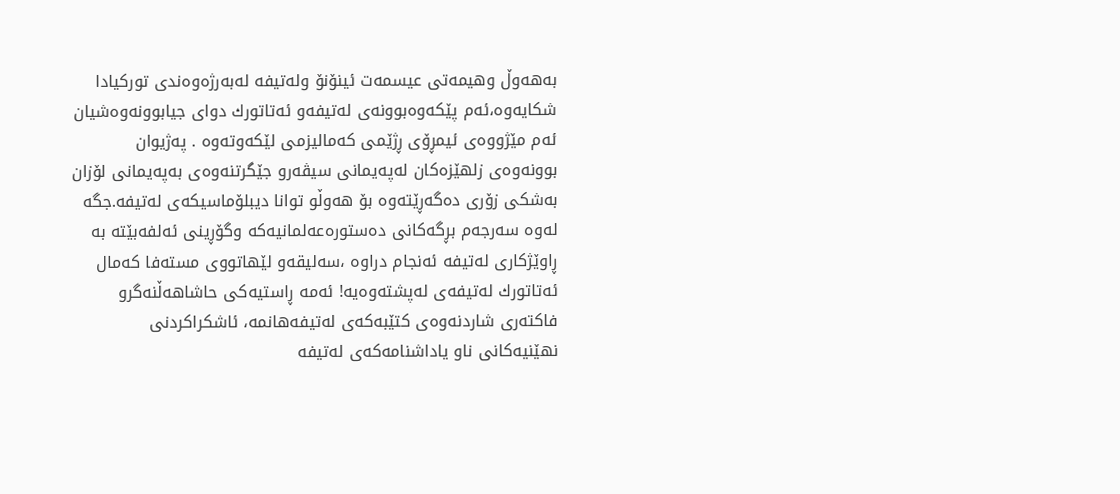به‌هه‌وڵ وهیمه‌تی عیسمه‌ت ئینۆنۆ وله‌تیفه‌ له‌به‌رژه‌وه‌ندی توركیادا شكایه‌وه‌،ئه‌م پێكه‌وه‌بوونه‌ی له‌تیفه‌و ئه‌تاتورك دوای جیابوونه‌وه‌شیان ئه‌م مێژووه‌ی ئیمڕۆی ڕژێمی كه‌مالیزمی لێكه‌وته‌وه‌ . په‌ژیوان بوونه‌وه‌ی زلهێزه‌كان له‌په‌یمانی سیڤه‌رو جێگرتنه‌وه‌ی به‌په‌یمانی لۆزان به‌شكی زۆری ده‌گه‌ڕێته‌وه‌ بۆ هه‌وڵو توانا دیبلۆماسیكه‌ی له‌تیفه‌.جگه‌ له‌وه‌ سه‌رجه‌م بڕگه‌كانی ده‌ستوره‌عه‌لمانیه‌كه‌ وگۆڕینی ئه‌لفه‌بێته‌ به‌ ڕاوێژكاری له‌تیفه‌ ئه‌نجام دراوه‌ ،سه‌لیقه‌و لێهاتووی مسته‌فا كه‌مال ئه‌تاتورك له‌تیفه‌ی له‌پشته‌وه‌یه‌! ئه‌مه‌ ڕاستیه‌كی حاشاهه‌ڵنه‌گرو فاكته‌ری شاردنه‌وه‌ی كتێبه‌كه‌ی له‌تیفه‌هانمه‌، ئاشكراكردنی نهێنیه‌كانی ناو یاداشنامه‌كه‌ی له‌تیفه‌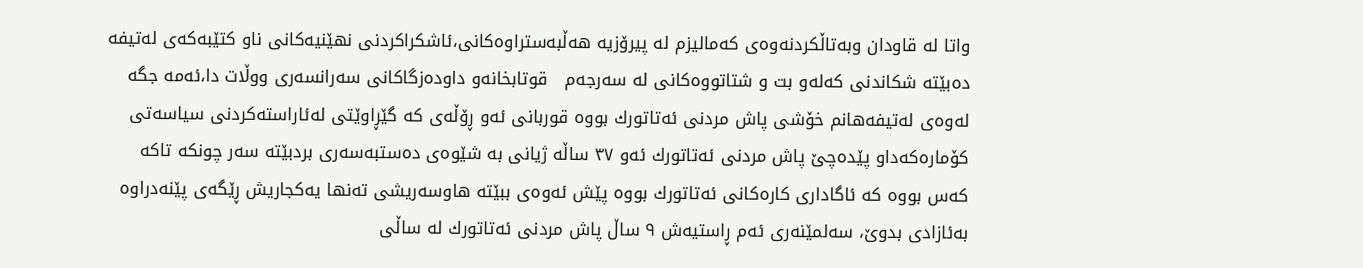واتا له‌ قاودان وبه‌تاڵكردنه‌وه‌ی كه‌مالیزم له‌ پیرۆزیه‌ هه‌ڵبه‌ستراوه‌كانی،ئاشكراكردنی نهێنیه‌كانی ناو كتێبه‌كه‌ی له‌تیفه‌ ده‌بێته‌ شكاندنی كه‌له‌و بت و شتاتووه‌كانی له‌ سه‌رجه‌م   قوتابخانه‌و داوده‌زگاكانی سه‌رانسه‌ری ووڵات دا،ئه‌مه‌ جگه‌ له‌وه‌ی له‌تیفه‌هانم خۆشی پاش مردنی ئه‌تاتورك بووه‌ قوربانی ئه‌و ڕۆڵه‌ی كه‌ گێڕاوێتی له‌ئاراسته‌كردنی سیاسه‌تی كۆماره‌كه‌داو پێده‌چێ پاش مردنی ئه‌تاتورك ئه‌و ٣٧ ساڵه‌ ژیانی به‌ شێوه‌ی ده‌ستبه‌سه‌ری بردبێته‌ سه‌ر چونكه‌ تاكه‌ كه‌س بووه‌ كه‌ ئاگاداری كاره‌كانی ئه‌تاتورك بووه‌ پێش ئه‌وه‌ی ببێته‌ هاوسه‌ریشی ته‌نها یه‌كجاریش ڕێگه‌ی پێنه‌دراوه‌ به‌ئازادی بدوێ، سه‌لمێنه‌ری ئه‌م ڕاستیه‌ش ٩ ساڵ پاش مردنی ئه‌تاتورك له‌ ساڵی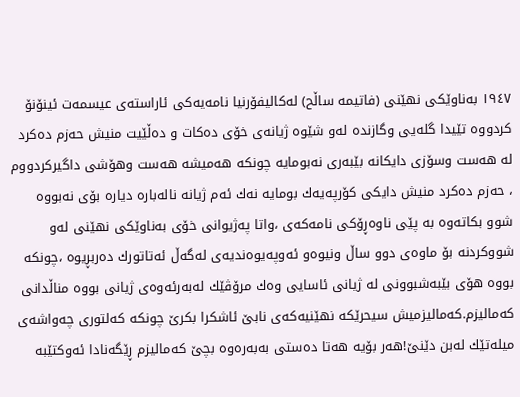١٩٤٧ به‌ناوێكی نهێنی (فاتیمه‌ ساڵح) له‌كالیفۆرنیا نامه‌یه‌كی ئاراسته‌ی عیسمه‌ت ئینۆنۆ كردووه‌ تێیدا گله‌یی وگازنده‌ له‌و شێوه‌ ژیانه‌ی خۆی ده‌كات و ده‌ڵێیت منیش حه‌زم ده‌كرد  له‌ هه‌ست وسۆزی دایكانه‌ بێبه‌ری نه‌بومایه‌ چونكه‌ هه‌میشه‌ هه‌ست وهۆشی داگیركردووم ، حه‌زم ده‌كرد منیش دایكی كۆرپه‌یه‌ك بومایه‌ نه‌ك ئه‌م ژیانه‌ ناله‌باره دیاره‌ بۆی نه‌بووه‌ شوو بكاته‌وه به‌ پێی ناوه‌ڕۆكی نامه‌كه‌ی‌ ‌،واتا په‌ژیوانی خۆی به‌ناوێكی نهێنی له‌و شووكردنه‌ بۆ ماوه‌ی دوو ساڵ ونیوه‌و ئه‌وپه‌یوه‌ندیه‌ی له‌گه‌ڵ ئه‌تاتورك ده‌ربڕیوه‌ ،چونكه‌ بووه‌ هۆی بێبه‌شبوونی له‌ ژیانی ئاسایی وه‌ك مرۆڤێك له‌به‌رئه‌وه‌ی ژیانی بووه‌ مناڵدانی كه‌مالیزم.كه‌مالیزمیش سیحرێكه‌ نهێنیه‌كه‌ی نابێ ئاشكرا بكرێ چونكه‌ كه‌لتوری چه‌واشه‌ی میله‌تێك له‌بن دێنێ!هه‌ر بۆیه‌ هه‌تا ده‌ستی به‌به‌ره‌وه‌ بچێ كه‌مالیزم ڕێگه‌نادا ئه‌وكتێبه‌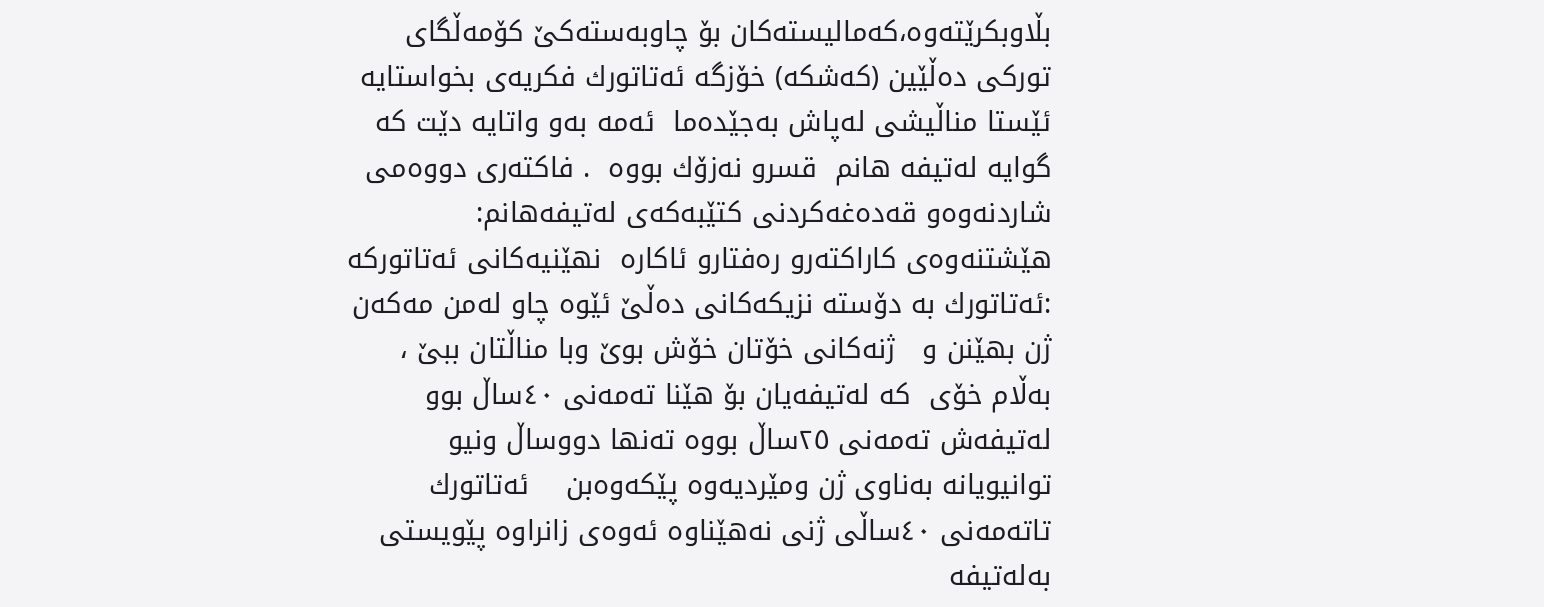بڵاوبكرێته‌وه‌،كه‌مالیسته‌كان بۆ چاوبه‌سته‌كێ كۆمه‌ڵگای توركی ده‌ڵێین (كه‌شكه) خۆزگه‌ ئه‌تاتورك فكریه‌ی بخواستایه‌ ئێستا مناڵیشی له‌پاش به‌جێده‌ما  ئه‌مه‌ به‌و واتایه‌ دێت كه‌ گوایه‌ له‌تیفه‌ هانم  قسرو نه‌زۆك بووه‌‌  . فاكته‌ری دووه‌می شاردنه‌وه‌و قه‌ده‌غه‌كردنی كتێبه‌كه‌ی له‌تیفه‌هانم: هێشتنه‌وه‌ی كاراكته‌رو ره‌فتارو ئاكاره‌  نهێنیه‌كانی ئه‌تاتوركه‌ :ئه‌تاتورك به‌ دۆسته‌ نزیكه‌كانی ده‌ڵێ ئێوه‌ چاو له‌من مه‌كه‌ن ژن بهێنن و   ژنه‌كانی خۆتان خۆش بوێ وبا مناڵتان ببێ ، به‌ڵام خۆی  كه‌ له‌تیفه‌یان بۆ هێنا ته‌مه‌نی ٤٠ساڵ بوو له‌تیفه‌ش ته‌مه‌نی ٢٥ساڵ بووه‌ ته‌نها دووساڵ ونیو توانیویانه‌ به‌ناوی ژن ومێردیه‌وه‌ پێكه‌وه‌بن    ئه‌تاتورك تاته‌مه‌نی ٤٠ساڵی ژنی نه‌هێناوه‌ ئه‌وه‌ی زانراوه‌ پێویستی به‌له‌تیفه‌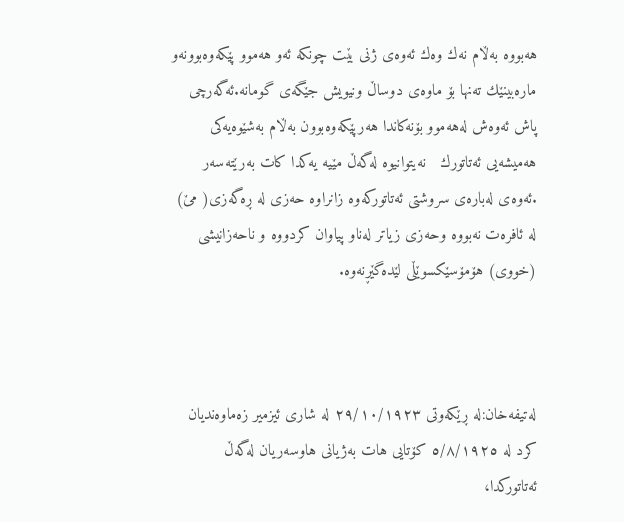هه‌بووه‌ به‌ڵام نه‌ك وه‌ك ئه‌وه‌ی ژنی بێت چونكه‌ ئه‌و هه‌موو پێكه‌وه‌بوونه‌و ماره‌بینێك ته‌نها بۆ ماوه‌ی دوساڵ ونیویش جێگه‌ی گومانه‌.ئه‌گه‌رچی پاش ئه‌وه‌ش له‌هه‌موو بۆنه‌كاندا هه‌رپێكه‌وه‌بوون به‌ڵام به‌شێوه‌یه‌كی هه‌میشه‌یی ئه‌تاتورك   نه‌یتوانیوه‌ له‌گه‌ڵ مێیه یه‌‌كدا كات به‌رێته‌سه‌ر .ئه‌وه‌ی له‌باره‌ی سروشتی ئه‌تاتوركه‌وه‌ زانراوه‌ حه‌زی له‌ ڕه‌گه‌زی( مێ) له‌ ئافره‌ت نه‌بووه‌ وحه‌زی زیاتر له‌ناو پیاوان كردووه‌ و ناحه‌زانیشی (خووی) هۆمۆسێكسوێڵی لێده‌گێڕنه‌وه‌.



له‌تیفه‌خان:له‌ ڕێكه‌وتی ٢٩/١٠/١٩٢٣ له‌ شاری ئیزمیر زه‌ماوه‌ندیان كرد له‌ ٥/٨/١٩٢٥ كۆتایی هات به‌ژیانی هاوسه‌ریان له‌گه‌ڵ ئه‌تاتوركدا،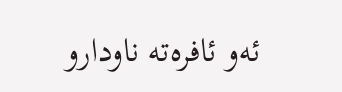ئه‌و ئافره‌ته‌ ناودارو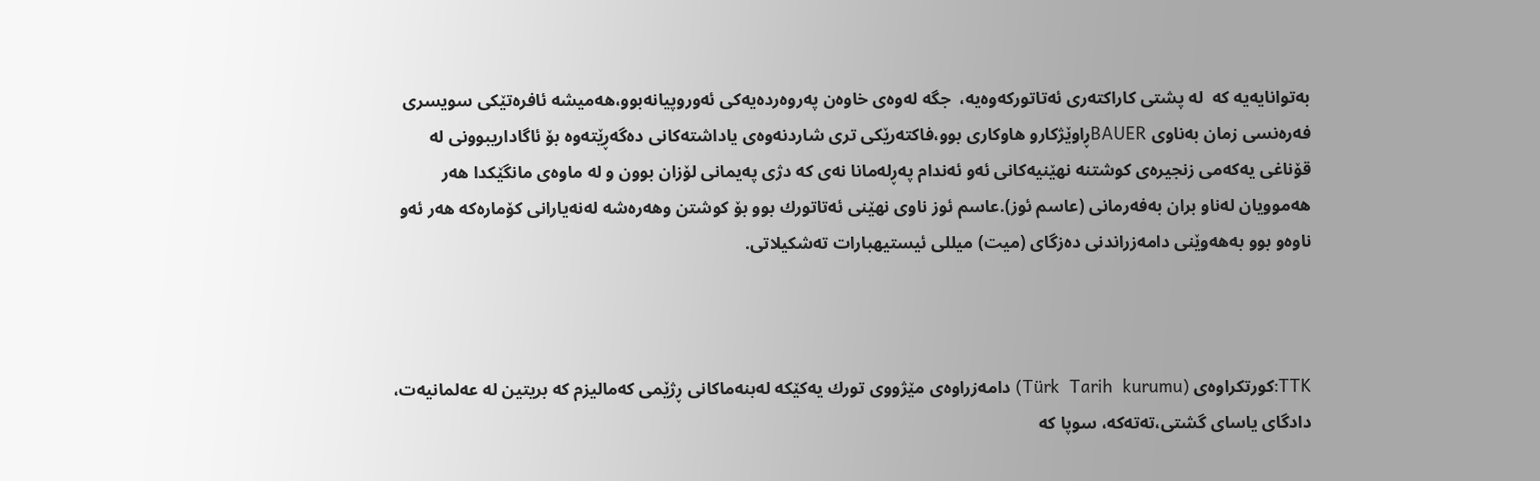به‌توانایه‌یه‌ كه‌  له‌ پشتی كاراكته‌ری ئه‌تاتوركه‌وه‌یه‌،  جگه‌ له‌وه‌ی خاوه‌ن په‌روه‌رده‌یه‌كی ئه‌وروپیانه‌بوو،هه‌میشه‌ ئافره‌تێكی سویسری فه‌ره‌نسی زمان به‌ناوی BAUERڕاوێژكارو هاوكاری بوو،فاكته‌رێكی تری شاردنه‌وه‌ی یاداشته‌كانی ده‌گه‌ڕێته‌وه‌ بۆ ئاگاداریبوونی له‌ قۆناغی یه‌كه‌می زنجیره‌ی كوشتنه‌ نهێنیه‌كانی ئه‌و ئه‌ندام په‌ڕله‌مانا نه‌ی كه‌ دژی په‌یمانی لۆزان بوون و له‌ ماوه‌ی مانگێكدا هه‌ر هه‌موویان له‌ناو بران به‌فه‌رمانی (عاسم ئوز).عاسم ئوز ناوی نهێنی ئه‌تاتورك بوو بۆ كوشتن وهه‌ره‌شه‌ له‌نه‌یارانی كۆماره‌كه‌ هه‌ر ئه‌و ناوه‌و بوو به‌هه‌وێنی دامه‌زراندنی ده‌زگای (میت) میللی ئیستیهبارات ته‌شكیلاتی.



TTK:كورتكراوه‌ی (Türk  Tarih  kurumu) دامه‌زراوه‌ی مێژووی تورك یه‌كێكه‌ له‌بنه‌ماكانی ڕژێمی كه‌مالیزم كه‌ بریتین له‌ عه‌لمانیه‌ت، دادگای یاسای گشتی،ته‌ته‌كه‌، سوپا كه‌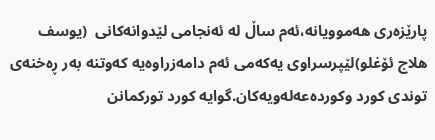پارێزه‌ری هه‌موویانه‌،ئه‌م ساڵ له‌ ئه‌نجامی لێدوانه‌كانی  (یوسف هلاج ئۆغلو)لێپرسراوی یه‌كه‌می ئه‌م دامه‌زراوه‌یه‌‌ كه‌وتنه‌ به‌ر ڕه‌خنه‌ی توندی كورد وكورده‌عه‌له‌ویه‌كان.گوایه‌ كورد توركمانن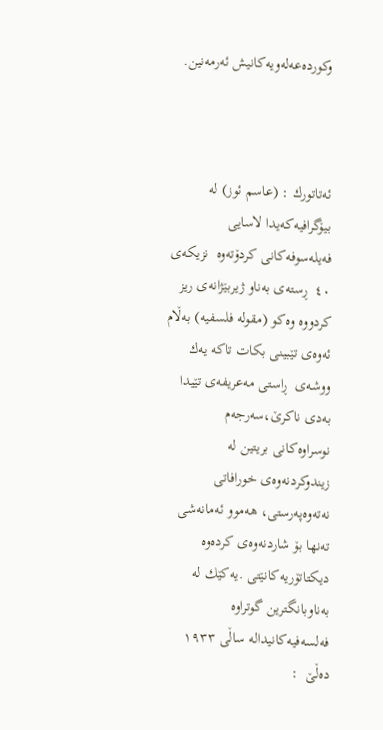وكورده‌عه‌له‌ویه‌كانیش ئه‌رمه‌نین.



ئه‌تاتورك : (عاسم ئوز) له‌ بیۆگرافیه‌كه‌یدا لاسایی  فه‌یله‌سوفه‌كانی كردۆته‌وه‌  نزیكه‌ی ٤٠  ڕسته‌ی به‌ناو ژیربێژانه‌ی ریز كردووه‌ وه‌كو (مقوله‌ فلسفیه‌) به‌ڵام ئه‌وه‌ی تێبینی بكات تاكه‌ یه‌ك ووشه‌ی  ڕاستی مه‌عریفه‌ی تێیدا به‌دی ناكرێ،سه‌رجه‌م نوسراوه‌كانی بریتین له‌ زیندوكردنه‌وه‌ی خورافاتی نه‌ته‌وه‌په‌رستی، هه‌موو ئه‌مانه‌شی  ته‌نها بۆ شاردنه‌وه‌ی كرده‌وه‌  دیكتاتۆریه‌كانێتی .یه‌كێك له‌ به‌ناوبانگترین گوتراوه‌‌ فه‌لسه‌فیه‌كانیداله‌ ساڵی ١٩٣٣ ده‌ڵێ  :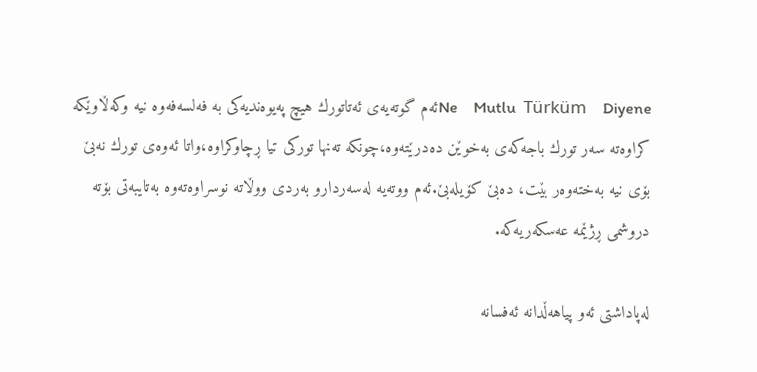Ne    Mutlu  Türküm    Diyeneئه‌م گوته‌یه‌ی ئه‌تاتورك هیچ په‌یوه‌ندیه‌كی به‌ فه‌لسه‌فه‌وه‌ نیه‌ وكه‌ڵاوێكه‌ كراوه‌ته‌ سه‌ر تورك باجه‌كه‌ی به‌خوێن ده‌درێته‌وه‌،چونكه‌ ته‌نها توركی تیا ڕچاوكراوه‌،واتا ئه‌وه‌ی تورك نه‌بێ بۆی نیه‌ به‌خته‌وه‌ر بێت، ده‌بێ كۆیله‌بێ.ئه‌م ووته‌یه‌ له‌سه‌ردارو به‌ردی ووڵاته‌ نوسراوه‌ته‌وه‌ به‌تایبه‌تی بۆته‌ دروشمی ڕژێمه‌ عه‌سكه‌ریه‌كه‌‌.

له‌پاداشتی ئه‌و پیاهه‌ڵدانه‌‌‌ ئه‌فسانه‌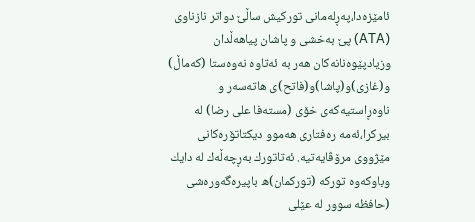ئامێزه‌دا،په‌ڕله‌مانی توركیش ساڵێ دواتر نازناوی (ATA) پێ به‌خشی و پاشان پیاهه‌ڵدان وزیادپێوه‌نانه‌كان هه‌ر به‌ ئه‌تاوه‌ نه‌وه‌ستا (كه‌ماڵ) و(غازی)و(پاشا)و(فاتح)ی هاته‌سه‌ر و ناوه‌ڕاستیه‌كه‌ی خۆی (مسته‌فا علی رضا) له‌ بیركرا،ئه‌مه‌ ره‌فتاری هه‌موو دیكتاتۆره‌كانی مێژووی مرۆڤایه‌تیه‌. ئه‌تاتورك به‌ڕچه‌ڵه‌ك له‌ دایك وباوكه‌وه‌ توركه‌ (توركمان)ه‌ باپیره‌گه‌وره‌شی (حافظه‌ سوور له‌ عێلی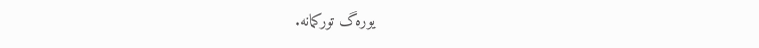یوره‌گ توركمانه‌.